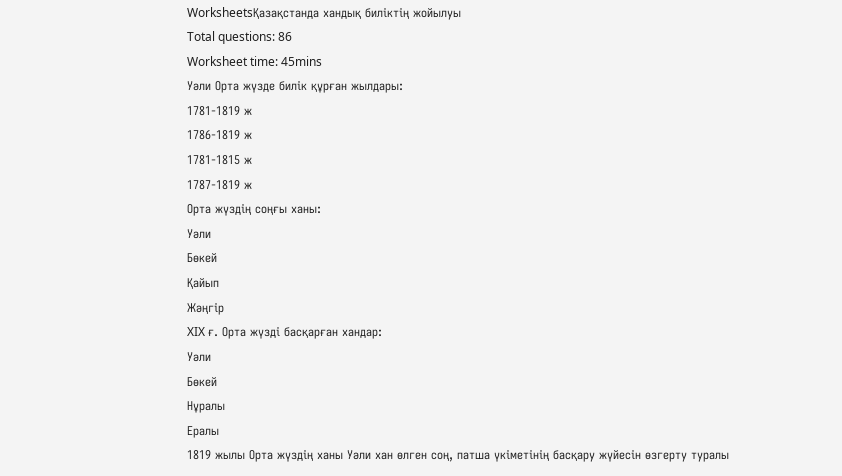WorksheetsҚазақстанда хандық биліктің жойылуы
Total questions: 86
Worksheet time: 45mins
Уәли Орта жүзде билік құрған жылдары:
1781-1819 ж
1786-1819 ж
1781-1815 ж
1787-1819 ж
Орта жүздің соңғы ханы:
Уәли
Бөкей
Қайып
Жәңгір
XIX ғ. Орта жүзді басқарған хандар:
Уәли
Бөкей
Нұралы
Ералы
1819 жылы Орта жүздің ханы Уәли хан өлген соң, патша үкіметінің басқару жүйесін өзгерту туралы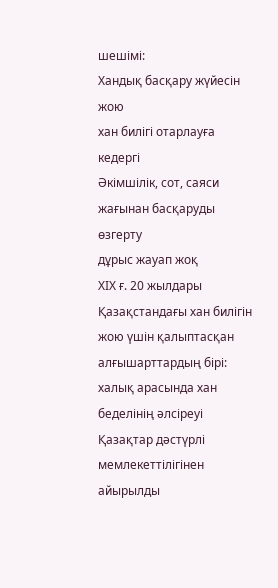шешімі:
Хандық басқару жүйесін жою
хан билігі отарлауға кедергі
Әкімшілік, сот, саяси жағынан басқаруды өзгерту
дұрыс жауап жоқ
XIX ғ. 20 жылдары Қазақстандағы хан билігін жою үшін қалыптасқан алғышарттардың бірі:
халық арасында хан беделінің әлсіреуі
Қазақтар дәстүрлі мемлекеттілігінен айырылды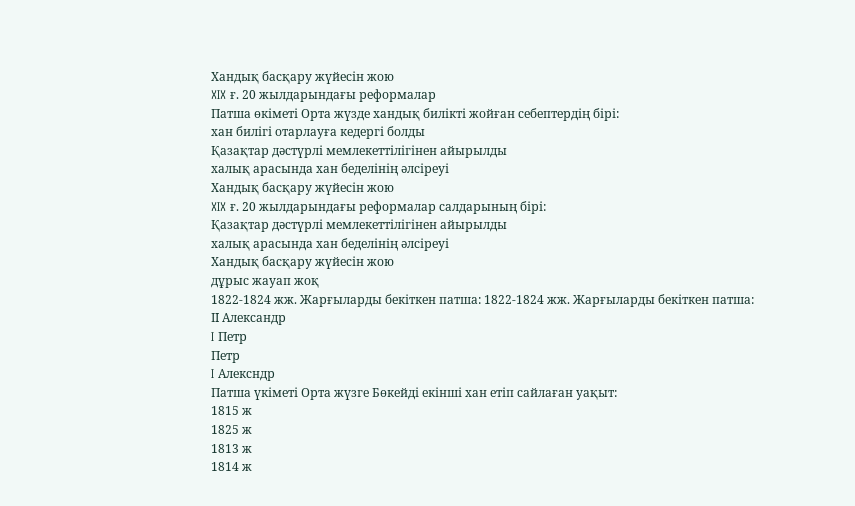Хандық басқару жүйесін жою
XIX ғ. 20 жылдарындағы реформалар
Патша өкіметі Орта жүзде хандық билікті жойған себептердің бірі:
хан билігі отарлауға кедергі болды
Қазақтар дәстүрлі мемлекеттілігінен айырылды
халық арасында хан беделінің әлсіреуі
Хандық басқару жүйесін жою
XIX ғ. 20 жылдарындағы реформалар салдарының бірі:
Қазақтар дәстүрлі мемлекеттілігінен айырылды
халық арасында хан беделінің әлсіреуі
Хандық басқару жүйесін жою
дұрыс жауап жоқ
1822-1824 жж. Жарғыларды бекіткен патша: 1822-1824 жж. Жарғыларды бекіткен патша:
ІI Александр
I Петр
Петр
I Алексндр
Патша үкіметі Орта жүзге Бөкейді екінші хан етіп сайлаған уақыт:
1815 ж
1825 ж
1813 ж
1814 ж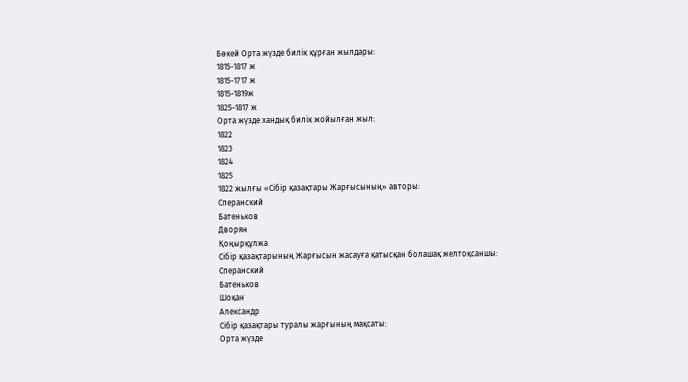Бөкей Орта жүзде билік құрған жылдары:
1815-1817 ж
1815-1717 ж
1815-1819ж
1825-1817 ж
Орта жүзде хандық билік жойылған жыл:
1822
1823
1824
1825
1822 жылғы «Сібір қазақтары Жарғысының» авторы:
Сперанский
Батеньков
Дворян
Қоңырқұлжа
Сібір қазақтарының Жарғысын жасауға қатысқан болашақ желтоқсаншы:
Сперанский
Батеньков
Шоқан
Александр
Сібір қазақтары туралы жарғының мақсаты:
Орта жүзде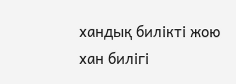хандық билікті жою
хан билігі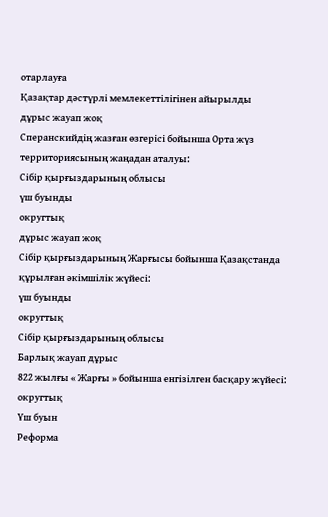отарлауға
Қазақтар дәстүрлі мемлекеттілігінен айырылды
дұрыс жауап жоқ
Сперанскийдің жазған өзгерісі бойынша Орта жүз территориясының жаңадан аталуы:
Сібір қырғыздарының облысы
үш буынды
округтық
дұрыс жауап жоқ
Сібір қырғыздарының Жарғысы бойынша Қазақстанда құрылған әкімшілік жүйесі:
үш буынды
округтық
Сібір қырғыздарының облысы
Барлық жауап дұрыс
822 жылғы « Жарғы » бойынша енгізілген басқару жүйесі:
округтық
Үш буын
Реформа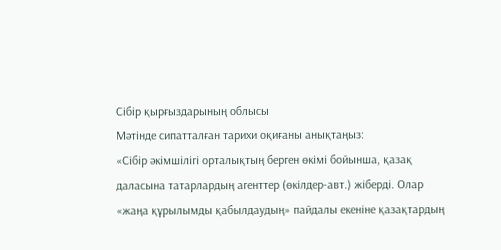Сібір қырғыздарының облысы
Мәтінде сипатталған тарихи оқиғаны анықтаңыз:
«Сібір әкімшілігі орталықтың берген өкімі бойынша, қазақ даласына татарлардың агенттер (өкілдер-авт.) жіберді. Олар «жаңа құрылымды қабылдаудың» пайдалы екеніне қазақтардың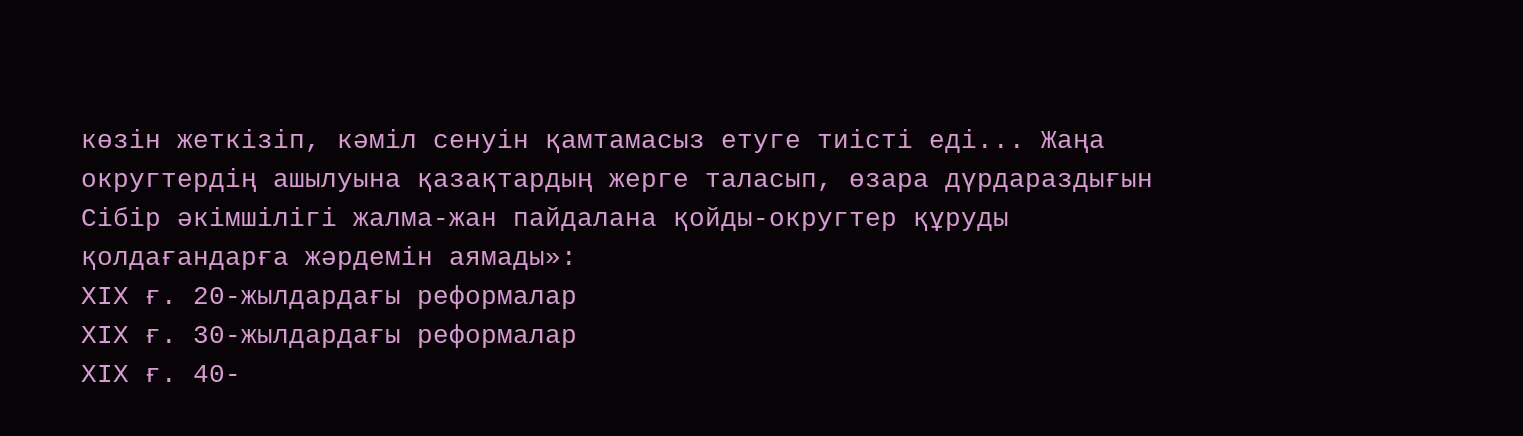көзін жеткізіп, кәміл сенуін қамтамасыз етуге тиісті еді... Жаңа округтердің ашылуына қазақтардың жерге таласып, өзара дүрдараздығын Сібір әкімшілігі жалма-жан пайдалана қойды-округтер құруды қолдағандарға жәрдемін аямады»:
ХІХ ғ. 20-жылдардағы реформалар
ХІХ ғ. 30-жылдардағы реформалар
ХІХ ғ. 40-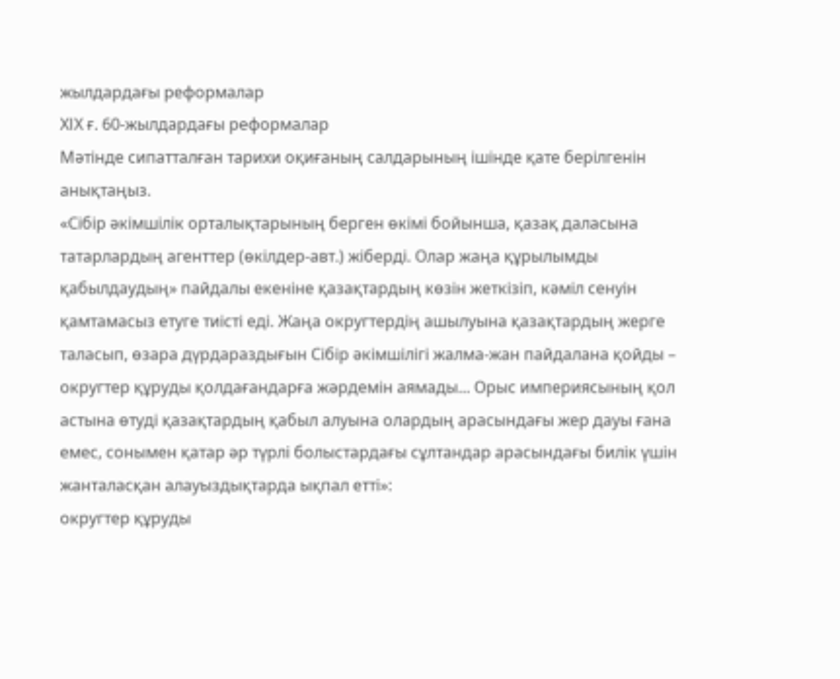жылдардағы реформалар
ХІХ ғ. 60-жылдардағы реформалар
Мәтінде сипатталған тарихи оқиғаның салдарының ішінде қате берілгенін анықтаңыз.
«Сібір әкімшілік орталықтарының берген өкімі бойынша, қазақ даласына татарлардың агенттер (өкілдер-авт.) жіберді. Олар жаңа құрылымды қабылдаудың» пайдалы екеніне қазақтардың көзін жеткізіп, кәміл сенуін қамтамасыз етуге тиісті еді. Жаңа округтердің ашылуына қазақтардың жерге таласып, өзара дүрдараздығын Сібір әкімшілігі жалма-жан пайдалана қойды – округтер құруды қолдағандарға жәрдемін аямады... Орыс империясының қол астына өтуді қазақтардың қабыл алуына олардың арасындағы жер дауы ғана емес, сонымен қатар әр түрлі болыстардағы сұлтандар арасындағы билік үшін жанталасқан алауыздықтарда ықпал етті»:
округтер құруды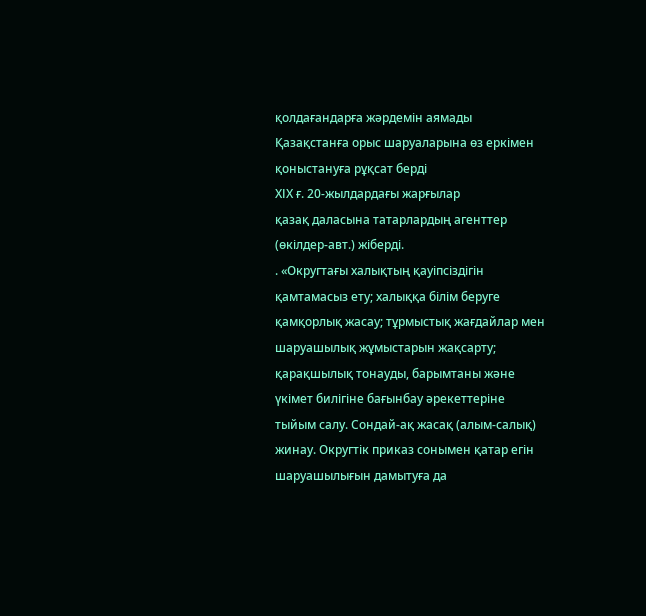қолдағандарға жәрдемін аямады
Қазақстанға орыс шаруаларына өз еркімен қоныстануға рұқсат берді
ХІХ ғ. 20-жылдардағы жарғылар
қазақ даласына татарлардың агенттер (өкілдер-авт.) жіберді.
. «Округтағы халықтың қауіпсіздігін қамтамасыз ету; халыққа білім беруге қамқорлық жасау; тұрмыстық жағдайлар мен шаруашылық жұмыстарын жақсарту; қарақшылық тонауды, барымтаны және үкімет билігіне бағынбау әрекеттеріне тыйым салу. Сондай-ақ жасақ (алым-салық) жинау. Округтік приказ сонымен қатар егін шаруашылығын дамытуға да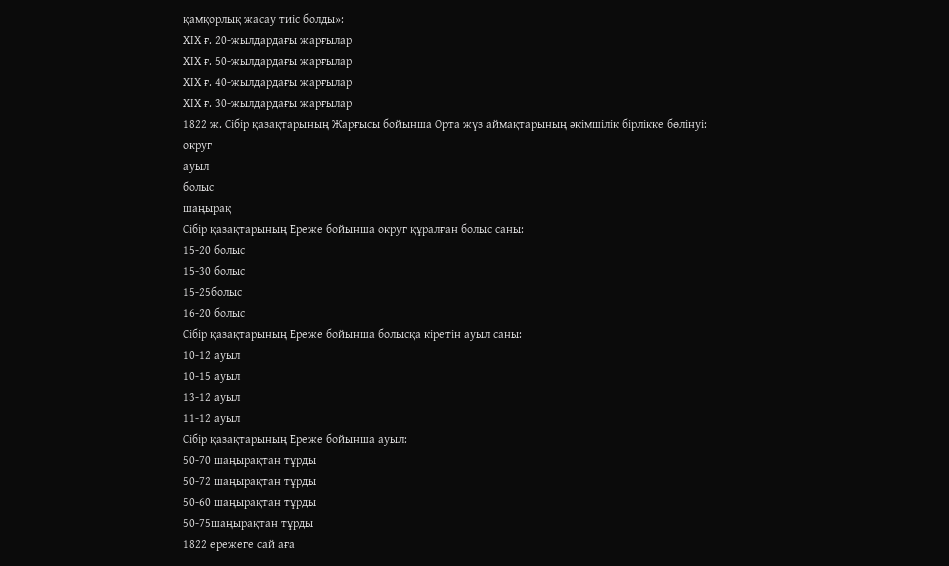қамқорлық жасау тиіс болды»:
ХІХ ғ. 20-жылдардағы жарғылар
ХІХ ғ. 50-жылдардағы жарғылар
ХІХ ғ. 40-жылдардағы жарғылар
ХІХ ғ. 30-жылдардағы жарғылар
1822 ж. Сібір қазақтарының Жарғысы бойынша Орта жүз аймақтарының әкімшілік бірлікке бөлінуі:
округ
ауыл
болыс
шаңырақ
Сібір қазақтарының Ереже бойынша округ құралған болыс саны:
15-20 болыс
15-30 болыс
15-25болыс
16-20 болыс
Сібір қазақтарының Ереже бойынша болысқа кіретін ауыл саны:
10-12 ауыл
10-15 ауыл
13-12 ауыл
11-12 ауыл
Сібір қазақтарының Ереже бойынша ауыл:
50-70 шаңырақтан тұрды
50-72 шаңырақтан тұрды
50-60 шаңырақтан тұрды
50-75шаңырақтан тұрды
1822 ережеге сай аға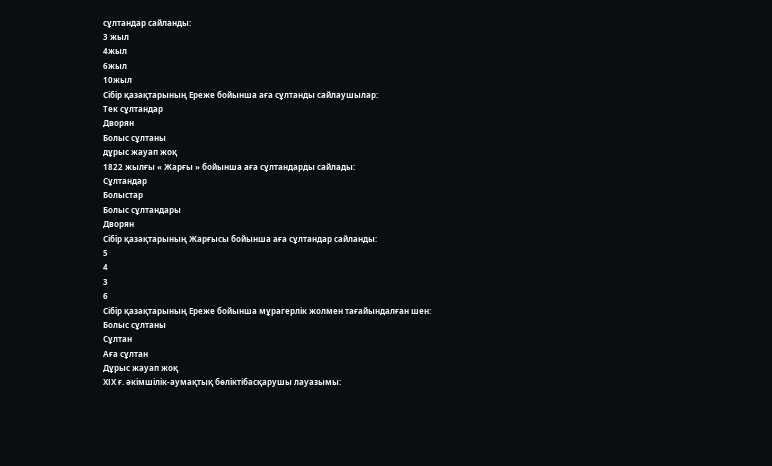сұлтандар сайланды:
3 жыл
4жыл
6жыл
10жыл
Сібір қазақтарының Ереже бойынша аға сұлтанды сайлаушылар:
Тек сұлтандар
Дворян
Болыс сұлтаны
дұрыс жауап жоқ
1822 жылғы « Жарғы » бойынша аға сұлтандарды сайлады:
Сұлтандар
Болыстар
Болыс сұлтандары
Дворян
Сібір қазақтарының Жарғысы бойынша аға сұлтандар сайланды:
5
4
3
6
Сібір қазақтарының Ереже бойынша мұрагерлік жолмен тағайындалған шен:
Болыс сұлтаны
Сұлтан
Аға сұлтан
Дұрыс жауап жоқ
ХІХ ғ. әкімшілік-аумақтық бөліктібасқарушы лауазымы: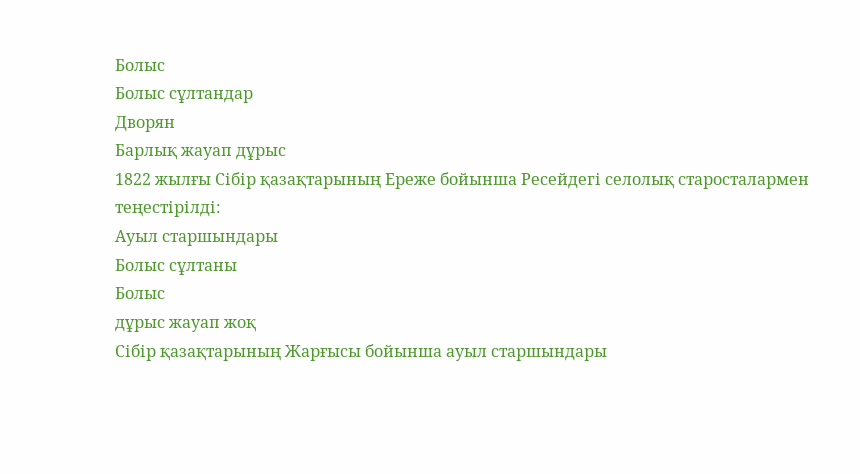Болыс
Болыс сұлтандар
Дворян
Барлық жауап дұрыс
1822 жылғы Сібір қазақтарының Ереже бойынша Ресейдегі селолық старосталармен теңестірілді:
Ауыл старшындары
Болыс сұлтаны
Болыс
дұрыс жауап жоқ
Сібір қазақтарының Жарғысы бойынша ауыл старшындары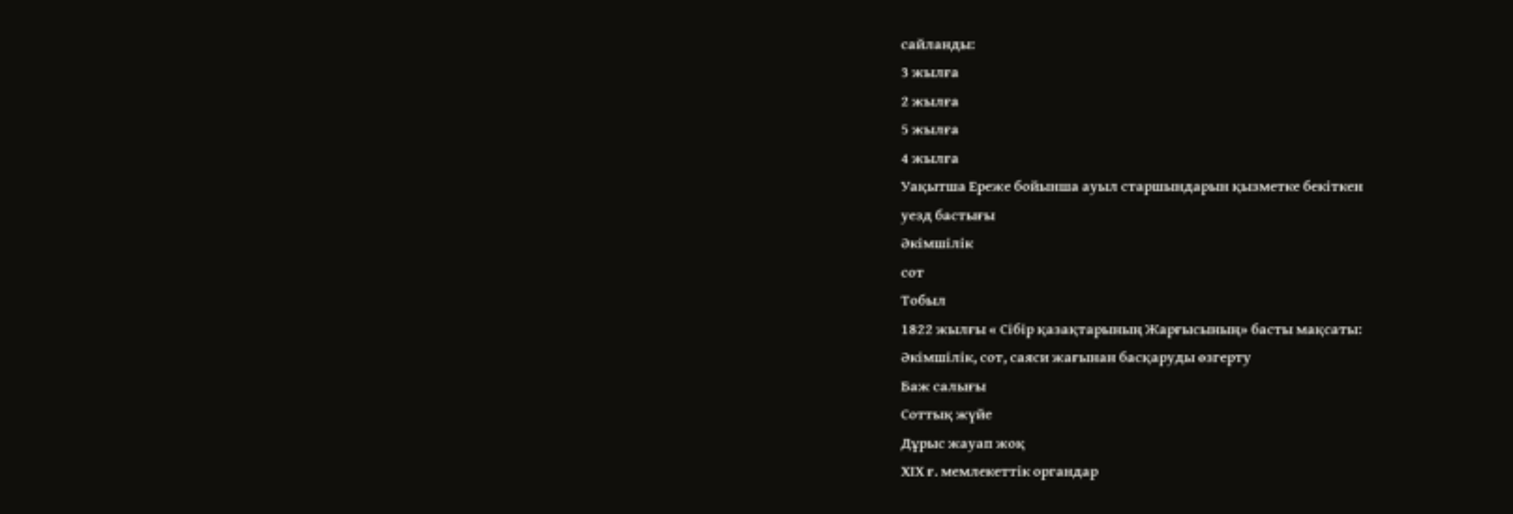сайланды:
3 жылға
2 жылға
5 жылға
4 жылға
Уақытша Ереже бойынша ауыл старшындарын қызметке бекіткен
уезд бастығы
Әкімшілік
сот
Тобыл
1822 жылғы « Сібір қазақтарының Жарғысының» басты мақсаты:
Әкімшілік, сот, саяси жағынан басқаруды өзгерту
Баж салығы
Соттық жүйе
Дұрыс жауап жоқ
ХІХ ғ. мемлекеттік органдар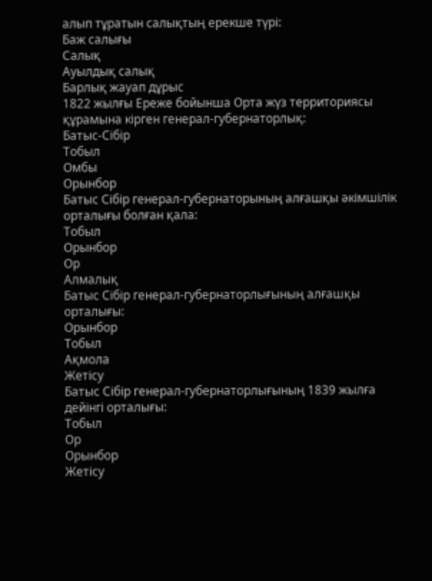алып тұратын салықтың ерекше түрі:
Баж салығы
Салық
Ауылдық салық
Барлық жауап дұрыс
1822 жылғы Ереже бойынша Орта жүз территориясы құрамына кірген генерал-губернаторлық:
Батыс-Сібір
Тобыл
Омбы
Орынбор
Батыс Сібір генерал-губернаторының алғашқы әкімшілік орталығы болған қала:
Тобыл
Орынбор
Ор
Алмалық
Батыс Сібір генерал-губернаторлығының алғашқы орталығы:
Орынбор
Тобыл
Ақмола
Жетісу
Батыс Сібір генерал-губернаторлығының 1839 жылға дейінгі орталығы:
Тобыл
Ор
Орынбор
Жетісу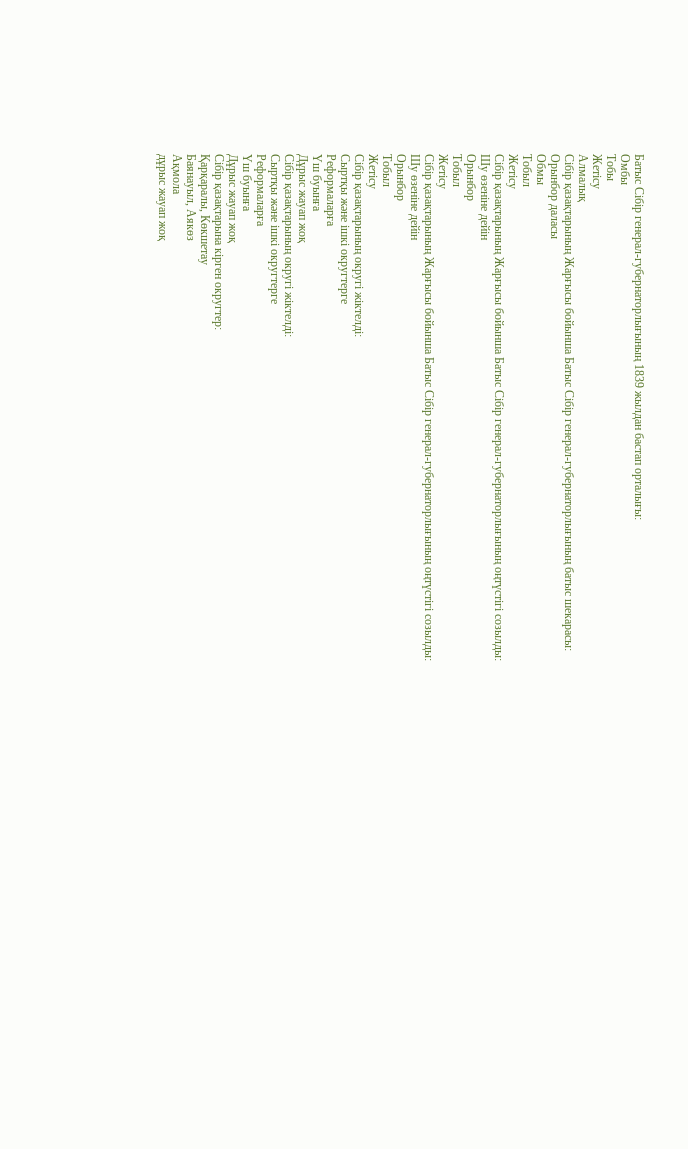Батыс Сібір генерал-губернаторлығының 1839 жылдан бастап орталығы:
Омбы
Тобы
Жетісу
Алмалық
Сібір қазақтарының Жарғысы бойынша Батыс Сібір генерал-губернаторлығының батыс шекарасы:
Орынбор даласы
Обмы
Тобыл
Жетісу
Сібір қазақтарының Жарғысы бойынша Батыс Сібір генерал-губернаторлығының оңтүстігі созылды:
Шу өзеніне дейін
Орынбор
Тобыл
Жетісу
Сібір қазақтарының Жарғысы бойынша Батыс Сібір генерал-губернаторлығының оңтүстігі созылды:
Шу өзеніне дейін
Орынбор
Тобыл
Жетісу
Сібір қазақтарының округі жіктелді:
Сыртқы және ішкі округтерге
Реформаларға
Үш буынға
Дұрыс жауап жоқ
Сібір қазақтарының округі жіктелді:
Сыртқы және ішкі округтерге
Реформаларға
Үш буынға
Дұрыс жауап жоқ
Сібір қазақтарына кірген округтер:
Қарқаралы, Көкшетау
Баянауыл, Аякөз
Ақмола
дұрыс жауап жоқ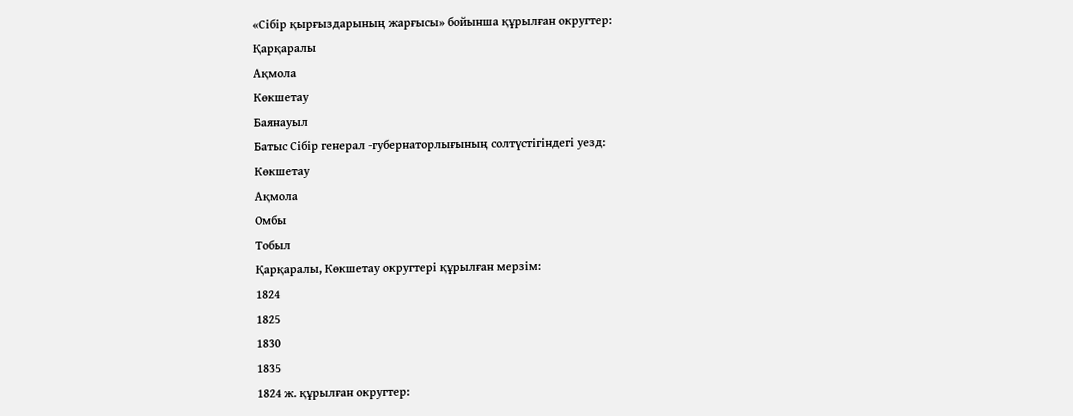«Сібір қырғыздарының жарғысы» бойынша құрылған округтер:
Қарқаралы
Ақмола
Көкшетау
Баянауыл
Батыс Сібір генерал -губернаторлығының солтүстігіндегі уезд:
Көкшетау
Ақмола
Омбы
Тобыл
Қарқаралы, Көкшетау округтері құрылған мерзім:
1824
1825
1830
1835
1824 ж. құрылған округтер: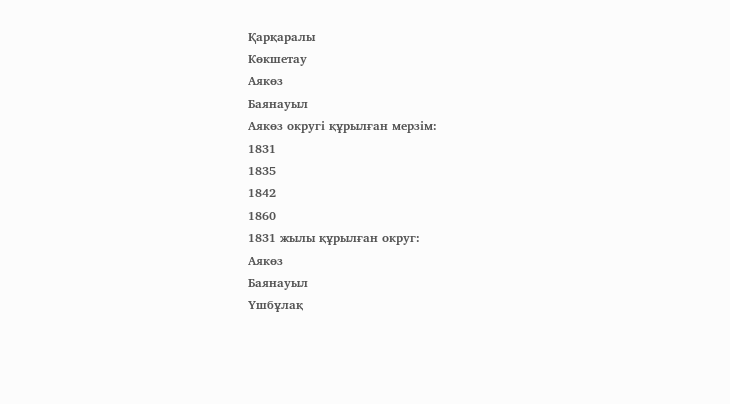Қарқаралы
Көкшетау
Аякөз
Баянауыл
Аякөз округі құрылған мерзім:
1831
1835
1842
1860
1831 жылы құрылған округ:
Аякөз
Баянауыл
Үшбұлақ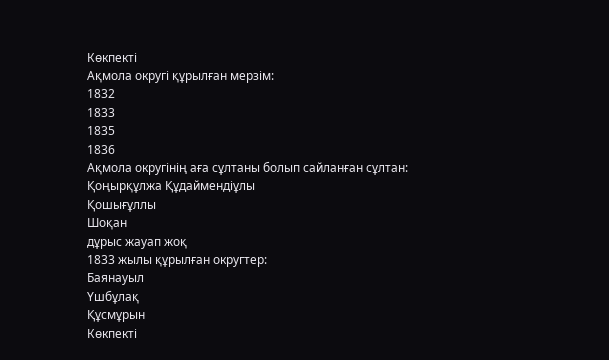Көкпекті
Ақмола округі құрылған мерзім:
1832
1833
1835
1836
Ақмола округінің аға сұлтаны болып сайланған сұлтан:
Қоңырқұлжа Құдаймендіұлы
Қошығұллы
Шоқан
дұрыс жауап жоқ
1833 жылы құрылған округтер:
Баянауыл
Үшбұлақ
Құсмұрын
Көкпекті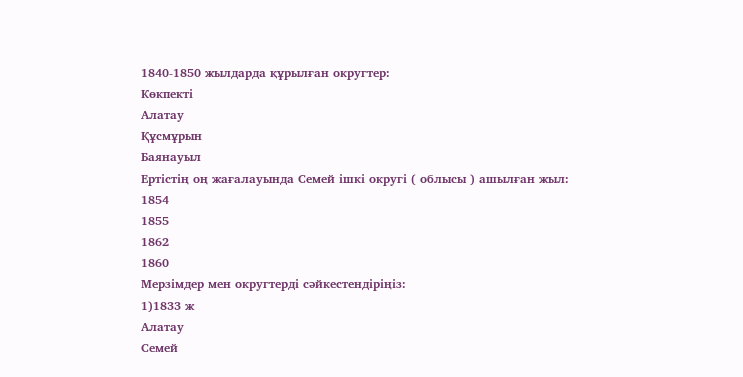1840-1850 жылдарда құрылған округтер:
Көкпекті
Алатау
Құсмұрын
Баянауыл
Ертістің оң жағалауында Семей ішкі округі ( облысы ) ашылған жыл:
1854
1855
1862
1860
Мерзімдер мен округтерді сәйкестендіріңіз:
1)1833 ж
Алатау
Семей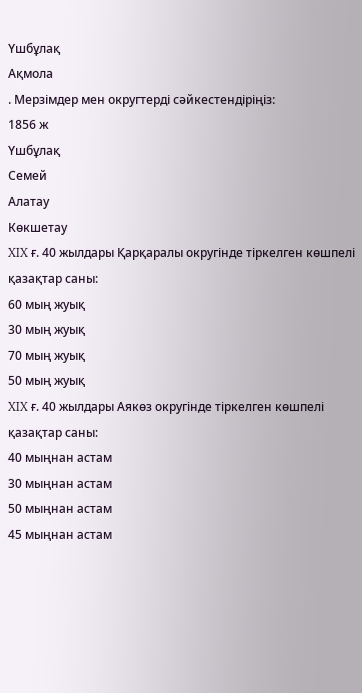Үшбұлақ
Ақмола
. Мерзімдер мен округтерді сәйкестендіріңіз:
1856 ж
Үшбұлақ
Семей
Алатау
Көкшетау
XIX ғ. 40 жылдары Қарқаралы округінде тіркелген көшпелі қазақтар саны:
60 мың жуық
30 мың жуық
70 мың жуық
50 мың жуық
XIX ғ. 40 жылдары Аякөз округінде тіркелген көшпелі қазақтар саны:
40 мыңнан астам
30 мыңнан астам
50 мыңнан астам
45 мыңнан астам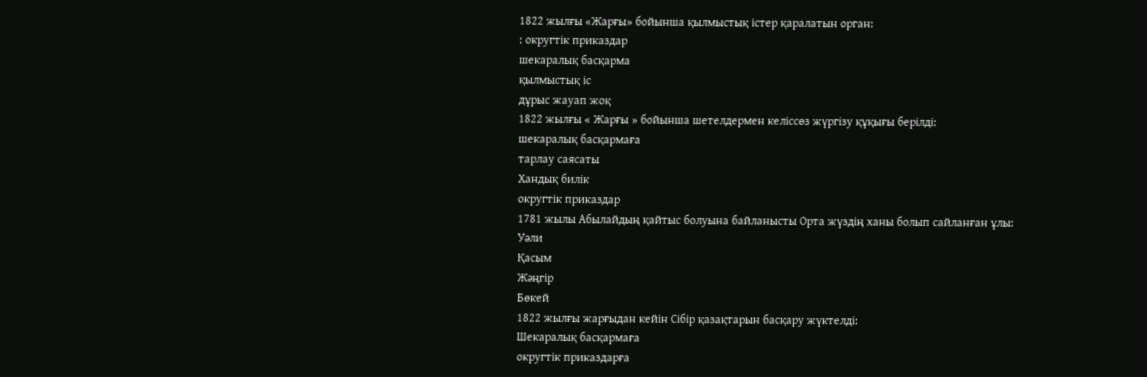1822 жылғы «Жарғы» бойынша қылмыстық істер қаралатын орган:
: округтік приказдар
шекаралық басқарма
қылмыстық іс
дұрыс жауап жоқ
1822 жылғы « Жарғы » бойынша шетелдермен келіссөз жүргізу құқығы берілді:
шекаралық басқармаға
тарлау саясаты
Хандық билік
округтік приказдар
1781 жылы Абылайдың қайтыс болуына байланысты Орта жүздің ханы болып сайланған ұлы:
Уәли
Қасым
Жәңгір
Бөкей
1822 жылғы жарғыдан кейін Сібір қазақтарын басқару жүктелді:
Шекаралық басқармаға
округтік приказдарға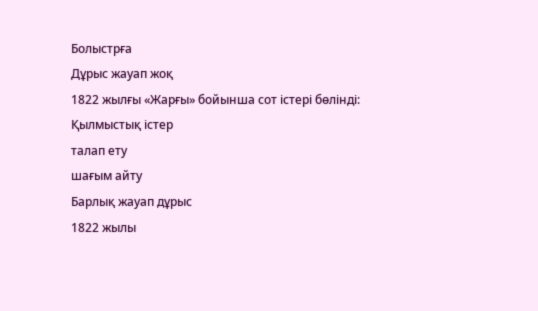Болыстрға
Дұрыс жауап жоқ
1822 жылғы «Жарғы» бойынша сот істері бөлінді:
Қылмыстық істер
талап ету
шағым айту
Барлық жауап дұрыс
1822 жылы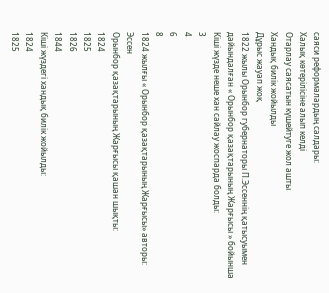саяси реформалардың салдары:
Халық көтерілісіне алып келді
Отарлау саясатын күшейтуге жол ашты
Хандық билік жойылды
Дұрыс жауап жоқ
1822 жылы Орынбор губернаторы П.Эссеннің қатысуымен дайындалған « Орынбор қазақтарының Жарғысы » бойынша Кіші жүзде неше хан сайлау жоспарда болды:
3
4
6
8
1824 жылғы « Орынбор қазақтарының Жарғысы» авторы:
Эссен
Орынбор қазақтарының Жарғысы қашан шықты:
1824
1825
1826
1844
Кіші жүздегі хандық билік жойылды:
1824
1825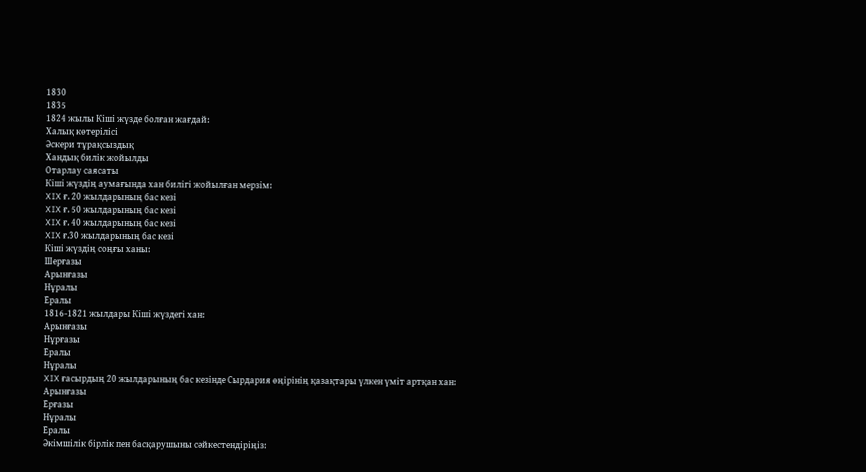1830
1835
1824 жылы Кіші жүзде болған жағдай:
Халық көтерілісі
Әскери тұрақсыздық
Хандық билік жойылды
Отарлау саясаты
Кіші жүздің аумағында хан билігі жойылған мерзім:
XIX ғ. 20 жылдарының бас кезі
XIX ғ. 50 жылдарының бас кезі
XIX ғ. 40 жылдарының бас кезі
XIX ғ.30 жылдарының бас кезі
Кіші жүздің соңғы ханы:
Шерғазы
Арынғазы
Нұралы
Ералы
1816-1821 жылдары Кіші жүздегі хан:
Арынғазы
Нұрғазы
Ералы
Нұралы
XIX ғасырдың 20 жылдарының бас кезінде Сырдария өңірінің қазақтары үлкен үміт артқан хан:
Арынғазы
Ерғазы
Нұралы
Ералы
Әкімшілік бірлік пен басқарушыны сәйкестендіріңіз: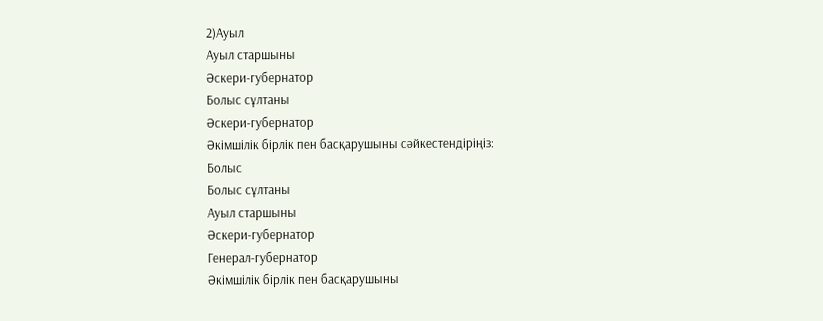2)Ауыл
Ауыл старшыны
Әскери-губернатор
Болыс сұлтаны
Әскери-губернатор
Әкімшілік бірлік пен басқарушыны сәйкестендіріңіз:
Болыс
Болыс сұлтаны
Ауыл старшыны
Әскери-губернатор
Генерал-губернатор
Әкімшілік бірлік пен басқарушыны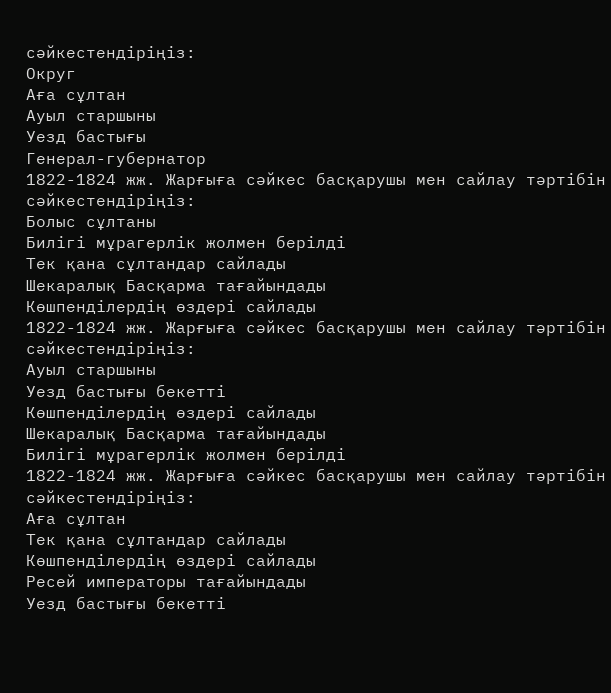сәйкестендіріңіз:
Округ
Аға сұлтан
Ауыл старшыны
Уезд бастығы
Генерал-губернатор
1822-1824 жж. Жарғыға сәйкес басқарушы мен сайлау тәртібін сәйкестендіріңіз:
Болыс сұлтаны
Билігі мұрагерлік жолмен берілді
Тек қана сұлтандар сайлады
Шекаралық Басқарма тағайындады
Көшпенділердің өздері сайлады
1822-1824 жж. Жарғыға сәйкес басқарушы мен сайлау тәртібін сәйкестендіріңіз:
Ауыл старшыны
Уезд бастығы бекетті
Көшпенділердің өздері сайлады
Шекаралық Басқарма тағайындады
Билігі мұрагерлік жолмен берілді
1822-1824 жж. Жарғыға сәйкес басқарушы мен сайлау тәртібін сәйкестендіріңіз:
Аға сұлтан
Тек қана сұлтандар сайлады
Көшпенділердің өздері сайлады
Ресей императоры тағайындады
Уезд бастығы бекетті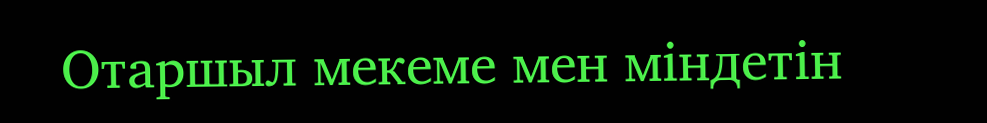Отаршыл мекеме мен міндетін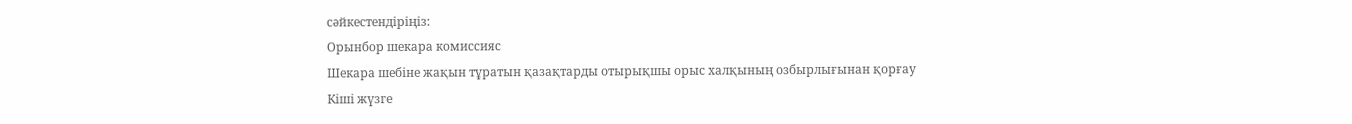сәйкестендіріңіз:
Орынбор шекара комиссияс
Шекара шебіне жақын тұратын қазақтарды отырықшы орыс халқының озбырлығынан қорғау
Кіші жүзге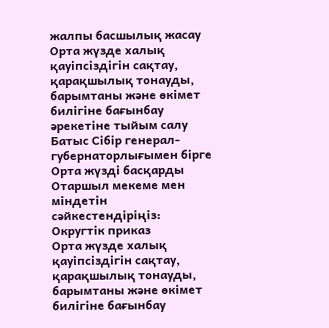жалпы басшылық жасау
Орта жүзде халық қауіпсіздігін сақтау, қарақшылық тонауды, барымтаны және өкімет билігіне бағынбау әрекетіне тыйым салу
Батыс Сібір генерал-губернаторлығымен бірге Орта жүзді басқарды
Отаршыл мекеме мен міндетін сәйкестендіріңіз:
Округтік приказ
Орта жүзде халық қауіпсіздігін сақтау, қарақшылық тонауды, барымтаны және өкімет билігіне бағынбау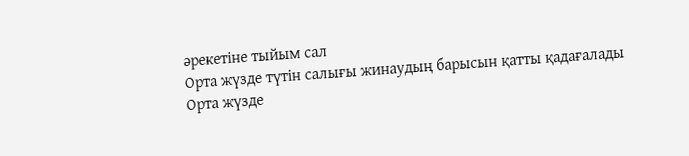әрекетіне тыйым сал
Орта жүзде түтін салығы жинаудың барысын қатты қадағалады
Орта жүзде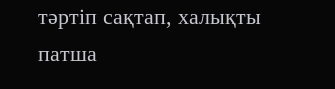тәртіп сақтап, халықты патша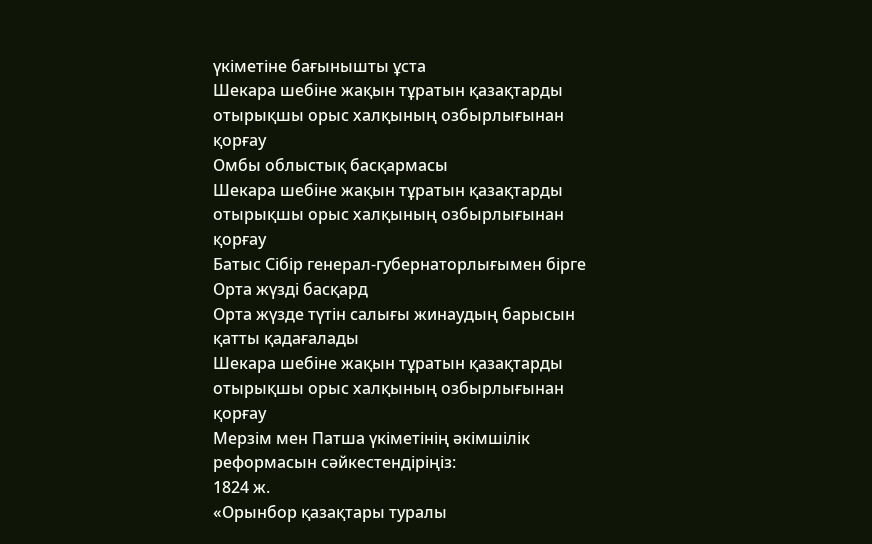үкіметіне бағынышты ұста
Шекара шебіне жақын тұратын қазақтарды отырықшы орыс халқының озбырлығынан қорғау
Омбы облыстық басқармасы
Шекара шебіне жақын тұратын қазақтарды отырықшы орыс халқының озбырлығынан қорғау
Батыс Сібір генерал-губернаторлығымен бірге Орта жүзді басқард
Орта жүзде түтін салығы жинаудың барысын қатты қадағалады
Шекара шебіне жақын тұратын қазақтарды отырықшы орыс халқының озбырлығынан қорғау
Мерзім мен Патша үкіметінің әкімшілік реформасын сәйкестендіріңіз:
1824 ж.
«Орынбор қазақтары туралы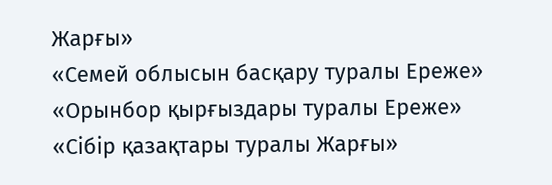Жарғы»
«Семей облысын басқару туралы Ереже»
«Орынбор қырғыздары туралы Ереже»
«Сібір қазақтары туралы Жарғы»